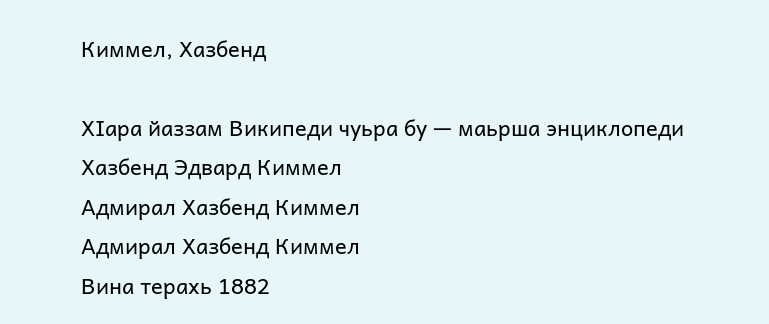Киммел, Хазбенд

ХӀара йаззам Википеди чуьра бу — маьрша энциклопеди
Хазбенд Эдвард Киммел
Адмирал Хазбенд Киммел
Адмирал Хазбенд Киммел
Вина терахь 1882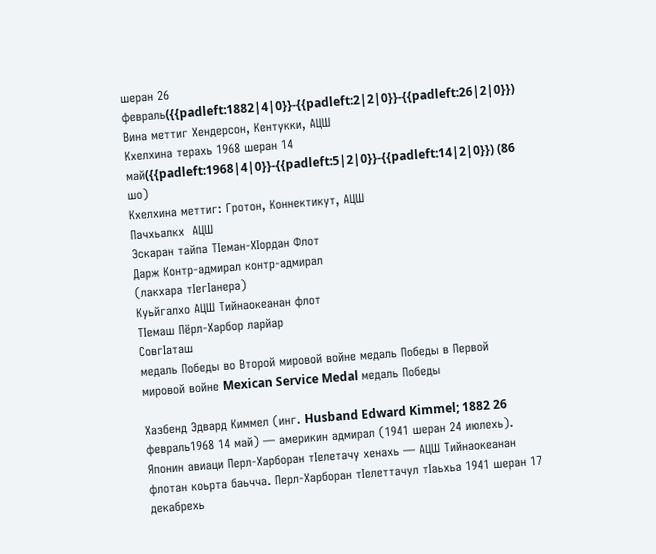шеран 26 февраль({{padleft:1882|4|0}}-{{padleft:2|2|0}}-{{padleft:26|2|0}})
Вина меттиг Хендерсон, Кентукки, АЦШ
Кхелхина терахь 1968 шеран 14 май({{padleft:1968|4|0}}-{{padleft:5|2|0}}-{{padleft:14|2|0}}) (86 шо)
Кхелхина меттиг: Гротон, Коннектикут, АЦШ
Пачхьалкх  АЦШ
Эскаран тайпа ТӀеман-ХӀордан Флот
Дарж Контр-адмирал контр-адмирал
(лакхара тӀегӀанера)
Куьйгалхо АЦШ Тийнаокеанан флот
ТӀемаш Пёрл-Харбор ларйар
СовгӀаташ
медаль Победы во Второй мировой войне медаль Победы в Первой мировой войне Mexican Service Medal медаль Победы

Хазбенд Эдвард Киммел (инг. Husband Edward Kimmel; 1882 26 февраль1968 14 май) — америкин адмирал (1941 шеран 24 июлехь). Японин авиаци Перл-Харборан тӀелетачу хенахь — АЦШ Тийнаокеанан флотан коьрта баьчча. Перл-Харборан тӀелеттачул тӀаьхьа 1941 шеран 17 декабрехь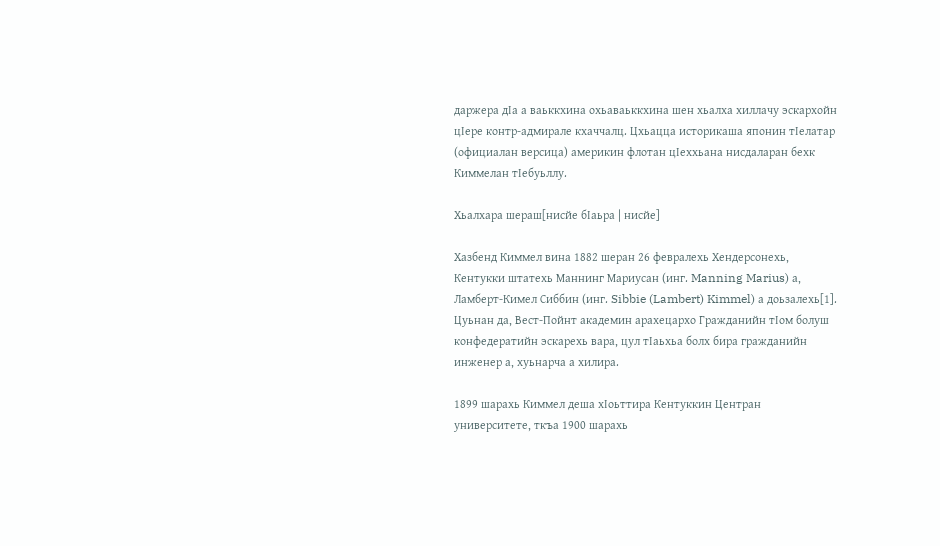даржера дӀа а ваьккхина охьаваьккхина шен хьалха хиллачу эскархойн цӀере контр-адмирале кхаччалц. Цхьацца историкаша японин тӀелатар (официалан версица) америкин флотан цӀеххьана нисдаларан бехк Киммелан тӀебуьллу.

Хьалхара шераш[нисйе бӀаьра | нисйе]

Хазбенд Киммел вина 1882 шеран 26 февралехь Хендерсонехь, Кентукки штатехь Маннинг Мариусан (инг. Manning Marius) а, Ламберт-Кимел Сиббин (инг. Sibbie (Lambert) Kimmel) а доьзалехь[1]. Цуьнан да, Вест-Пойнт академин арахецархо Гражданийн тӀом болуш конфедератийн эскарехь вара, цул тӀаьхьа болх бира гражданийн инженер а, хуьнарча а хилира.

1899 шарахь Киммел деша хӀоьттира Кентуккин Центран университете, ткъа 1900 шарахь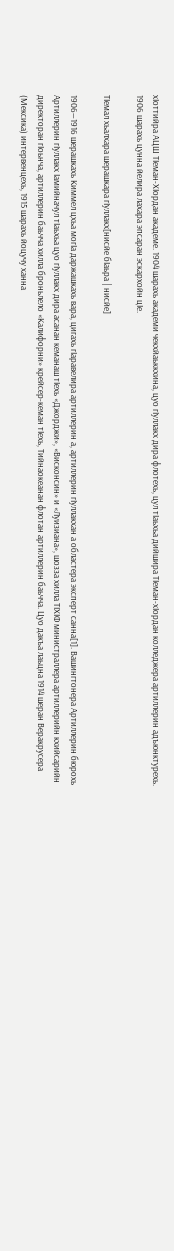хӀоттийра АЦШ ТӀеман-ХӀордан академе. 1904 шарахь академи чекхйаьккхина, цуо гӀуллакх дира флотехь, цул тӀаьхьа дийшира ТӀеман-хӀордан колледжера артиллерин адъюнктурехь. 1906 шарахь цунна йелира лахара эпсаран эскархойн цӀе.

ТӀемал хьалхара шерашкара гӀуллакх[нисйе бӀаьра | нисйе]

1906—1916 шерашкахь Киммел цхьа могӀа даржашкахь вара, цигахь гӀаравелира артиллерин а, артиллерин гӀуллакхан а областера эксперт санна[1]. Вашингтонера Артиллерин бюрохь Артиллерин гӀуллакх Ӏамийначул тӀаьхьа цуо гӀуллакх дира асанан кеманаш тӀехь «Джорджи», «Висконсин» и «Луизиана», шозза хилла ТӀХӀФ министраллера артиллерийн кхийсарийн директоран гӀоьнча, артиллерин баьчча хилла броньлело «Калифорни» крейсер-кеман тӀехь, Тийнаокеанан флотан артиллерин баьчча. Цуо дакъа лаьцна 1914 шеран Веракрусера (Мексика) интервенцехь, 1915 шарахь йоцучу ханна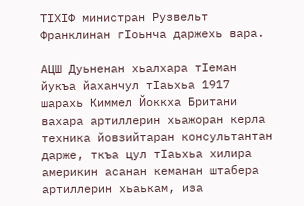ТӀХӀФ министран Рузвельт Франклинан гӀоьнча даржехь вара.

АЦШ Дуьненан хьалхара тӀеман йукъа йаханчул тӀаьхьа 1917 шарахь Киммел Йоккха Британи вахара артиллерин хьажоран керла техника йовзийтаран консультантан дарже, ткъа цул тӀаьхьа хилира америкин асанан кеманан штабера артиллерин хьаькам, иза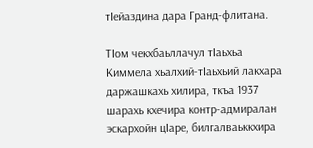тӀейаздина дара Гранд-флитана.

ТӀом чекхбаьллачул тӀаьхьа Киммела хьалхий-тӀаьхьий лакхара даржашкахь хилира, ткъа 1937 шарахь кхечира контр-адмиралан эскархойн цӀаре, билгалваьккхира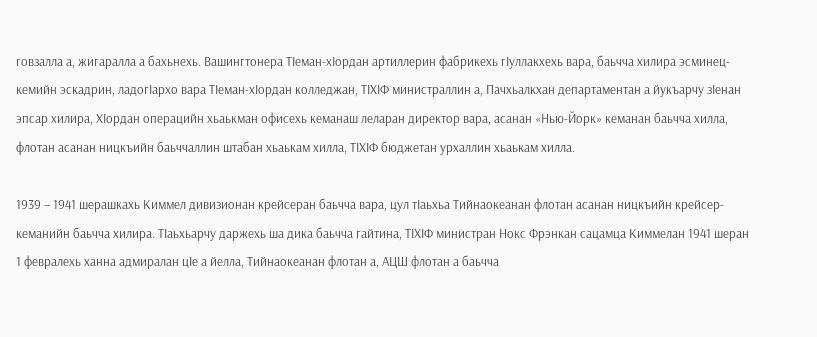говзалла а, жигаралла а бахьнехь. Вашингтонера ТӀеман-хӀордан артиллерин фабрикехь гӀуллакхехь вара, баьчча хилира эсминец-кемийн эскадрин, ладогӀархо вара ТӀеман-хӀордан колледжан, ТӀХӀФ министраллин а, Пачхьалкхан департаментан а йукъарчу зӀенан эпсар хилира, ХӀордан операцийн хьаькман офисехь кеманаш леларан директор вара, асанан «Нью-Йорк» кеманан баьчча хилла, флотан асанан ницкъийн баьччаллин штабан хьаькам хилла, ТӀХӀФ бюджетан урхаллин хьаькам хилла.

1939 – 1941 шерашкахь Киммел дивизионан крейсеран баьчча вара, цул тӀаьхьа Тийнаокеанан флотан асанан ницкъийн крейсер-кеманийн баьчча хилира. ТӀаьхьарчу даржехь ша дика баьчча гайтина, ТӀХӀФ министран Нокс Фрэнкан сацамца Киммелан 1941 шеран 1 февралехь ханна адмиралан цӀе а йелла, Тийнаокеанан флотан а, АЦШ флотан а баьчча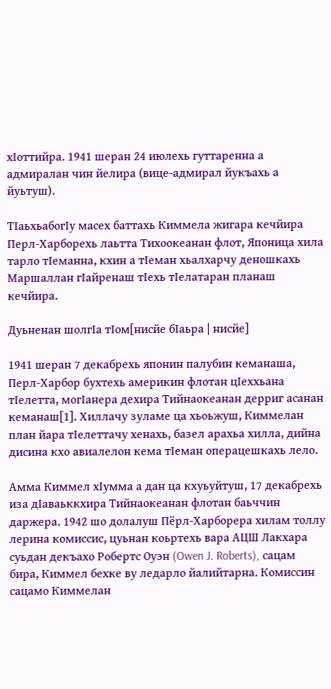хӀоттийра. 1941 шеран 24 июлехь гуттаренна а адмиралан чин йелира (вице-адмирал йукъахь а йуьтуш).

ТӀаьхьабогӀу масех баттахь Киммела жигара кечйира Перл-Харборехь лаьтта Тихоокеанан флот, Японица хила тарло тӀеманна, кхин а тӀеман хьалхарчу деношкахь Маршаллан гӀайренаш тӀехь тӀелатаран планаш кечйира.

Дуьненан шолгӀа тӀом[нисйе бӀаьра | нисйе]

1941 шеран 7 декабрехь японин палубин кеманаша, Перл-Харбор бухтехь америкин флотан цӀеххьана тӀелетта, могӀанера дехира Тийнаокеанан дерриг асанан кеманаш[1]. Хиллачу зуламе ца хьоьжуш, Киммелан план йара тӀелеттачу хенахь, базел арахьа хилла, дийна дисина кхо авиалелон кема тӀеман операцешкахь лело.

Амма Киммел хӀумма а дан ца кхуьуйтуш, 17 декабрехь иза дӀаваьккхира Тийнаокеанан флотан баьччин даржера. 1942 шо долалуш Пёрл-Харборера хилам толлу лерина комиссис, цуьнан коьртехь вара АЦШ Лакхара суьдан декъахо Робертс Оуэн (Owen J. Roberts), сацам бира, Киммел бехке ву ледарло йалийтарна. Комиссин сацамо Киммелан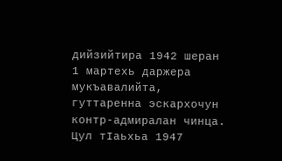дийзийтира 1942 шеран 1 мартехь даржера мукъавалийта, гуттаренна эскархочун контр-адмиралан чинца. Цул тӀаьхьа 1947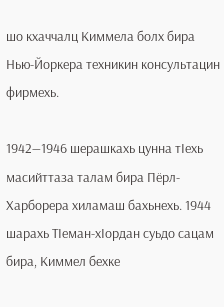шо кхаччалц Киммела болх бира Нью-Йоркера техникин консультацин фирмехь.

1942—1946 шерашкахь цунна тӀехь масийттаза талам бира Пёрл-Харборера хиламаш бахьнехь. 1944 шарахь ТӀеман-хӀордан суьдо сацам бира, Киммел бехке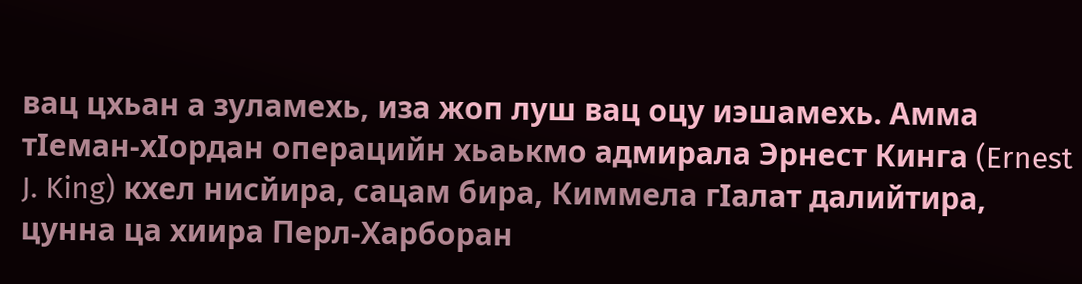вац цхьан а зуламехь, иза жоп луш вац оцу иэшамехь. Амма тӀеман-хӀордан операцийн хьаькмо адмирала Эрнест Кинга (Ernest J. King) кхел нисйира, сацам бира, Киммела гӀалат далийтира, цунна ца хиира Перл-Харборан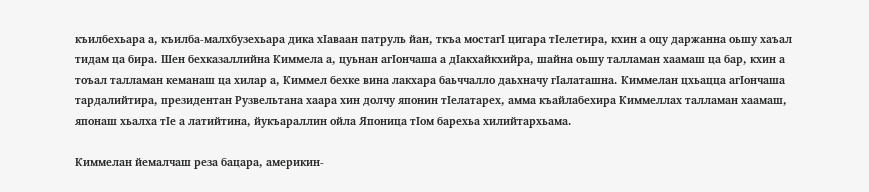къилбехьара а, къилба-малхбузехьара дика хӀаваан патруль йан, ткъа мостагӀ цигара тӀелетира, кхин а оцу даржанна оьшу хаъал тидам ца бира. Шен бехказаллийна Киммела а, цуьнан агӀончаша а дӀакхайкхийра, шайна оьшу талламан хаамаш ца бар, кхин а тоъал талламан кеманаш ца хилар а, Киммел бехке вина лакхара баьччалло даьхначу гӀалаташна. Киммелан цхьацца агӀончаша тардалийтира, президентан Рузвельтана хаара хин долчу японин тӀелатарех, амма къайлабехира Киммеллах талламан хаамаш, японаш хьалха тӀе а латийтина, йукъараллин ойла Японица тӀом барехьа хилийтархьама.

Киммелан йемалчаш реза бацара, америкин-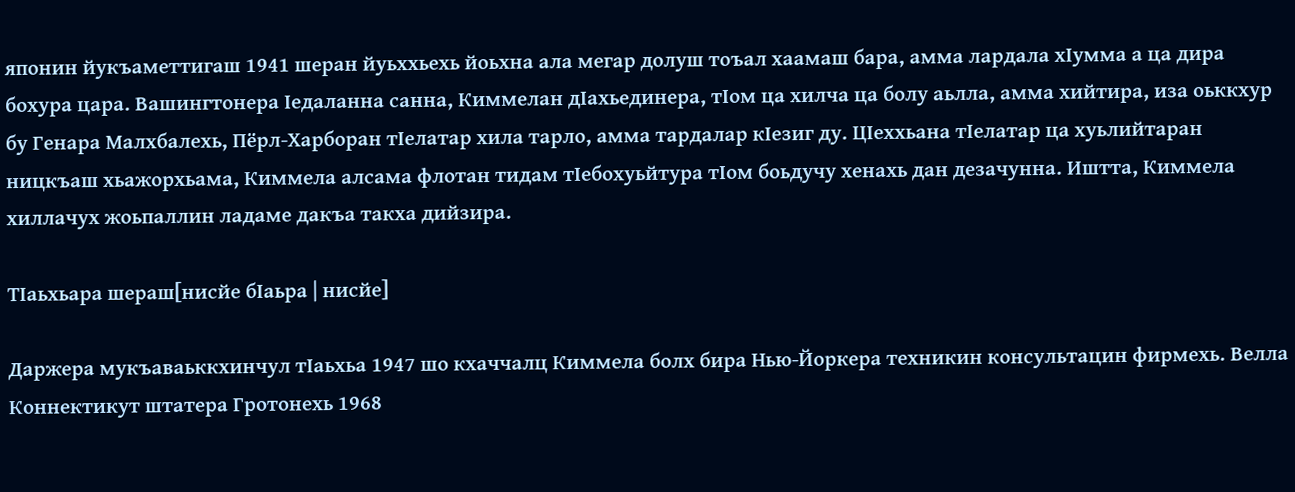японин йукъаметтигаш 1941 шеран йуьххьехь йоьхна ала мегар долуш тоъал хаамаш бара, амма лардала хӀумма а ца дира бохура цара. Вашингтонера Ӏедаланна санна, Киммелан дӀахьединера, тӀом ца хилча ца болу аьлла, амма хийтира, иза оьккхур бу Генара Малхбалехь, Пёрл-Харборан тӀелатар хила тарло, амма тардалар кӀезиг ду. ЦӀеххьана тӀелатар ца хуьлийтаран ницкъаш хьажорхьама, Киммела алсама флотан тидам тӀебохуьйтура тӀом боьдучу хенахь дан дезачунна. Иштта, Киммела хиллачух жоьпаллин ладаме дакъа такха дийзира.

ТӀаьхьара шераш[нисйе бӀаьра | нисйе]

Даржера мукъаваьккхинчул тӀаьхьа 1947 шо кхаччалц Киммела болх бира Нью-Йоркера техникин консультацин фирмехь. Велла Коннектикут штатера Гротонехь 1968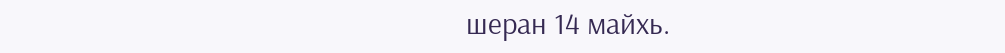шеран 14 майхь.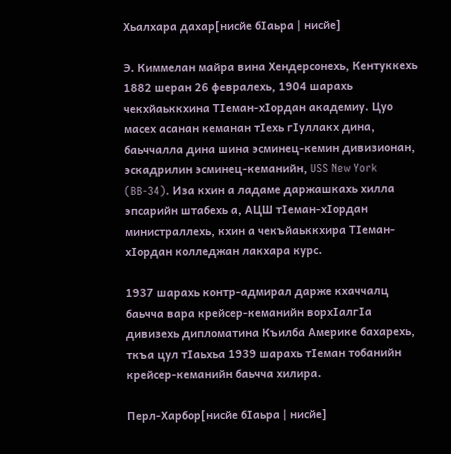Хьалхара дахар[нисйе бӀаьра | нисйе]

Э. Киммелан майра вина Хендерсонехь, Кентуккехь 1882 шеран 26 февралехь, 1904 шарахь чекхйаьккхина ТӀеман-хӀордан академиу. Цуо масех асанан кеманан тӀехь гӀуллакх дина, баьччалла дина шина эсминец-кемин дивизионан, эскадрилин эсминец-кеманийн, USS New York (BB-34). Иза кхин а ладаме даржашкахь хилла эпсарийн штабехь а, АЦШ тӀеман-хӀордан министраллехь, кхин а чекъйаьккхира ТӀеман-хӀордан колледжан лакхара курс.

1937 шарахь контр-адмирал дарже кхаччалц баьчча вара крейсер-кеманийн ворхӀалгӀа дивизехь дипломатина Къилба Америке бахарехь, ткъа цул тӀаьхьа 1939 шарахь тӀеман тобанийн крейсер-кеманийн баьчча хилира.

Перл-Харбор[нисйе бӀаьра | нисйе]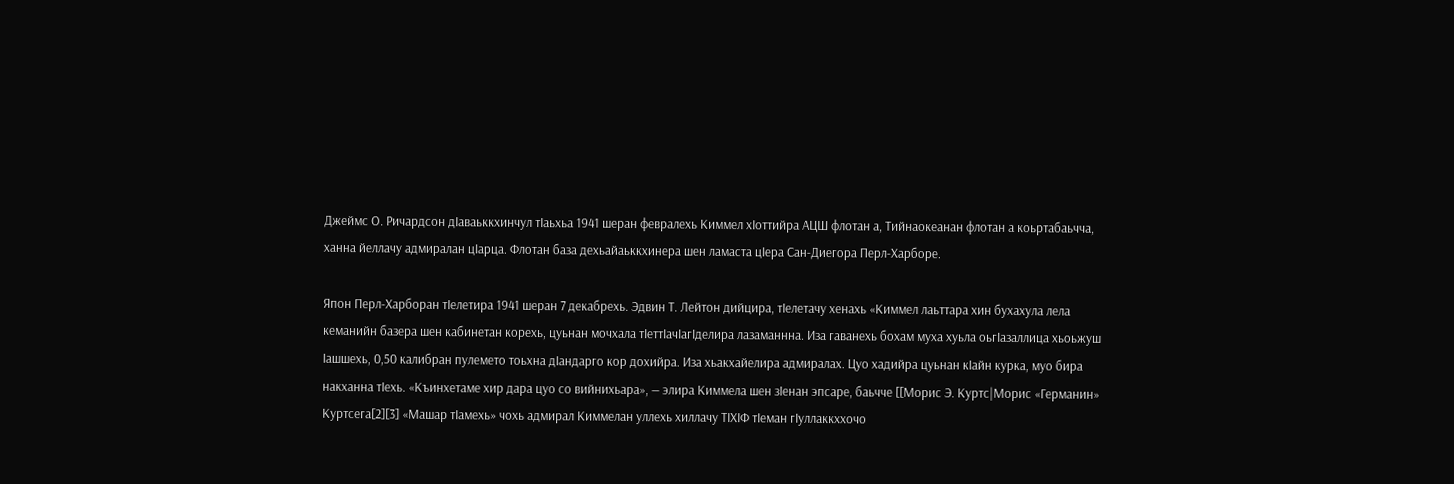Джеймс О. Ричардсон дӀаваьккхинчул тӀаьхьа 1941 шеран февралехь Киммел хӀоттийра АЦШ флотан а, Тийнаокеанан флотан а коьртабаьчча, ханна йеллачу адмиралан цӀарца. Флотан база дехьайаьккхинера шен ламаста цӀера Сан-Диегора Перл-Харборе.

Япон Перл-Харборан тӀелетира 1941 шеран 7 декабрехь. Эдвин Т. Лейтон дийцира, тӀелетачу хенахь «Киммел лаьттара хин бухахула лела кеманийн базера шен кабинетан корехь, цуьнан мочхала тӀеттӀачӀагӀделира лазаманнна. Иза гаванехь бохам муха хуьла оьгӀазаллица хьоьжуш Ӏашшехь, 0,50 калибран пулемето тоьхна дӀандарго кор дохийра. Иза хьакхайелира адмиралах. Цуо хадийра цуьнан кӀайн курка, муо бира накханна тӀехь. «Къинхетаме хир дара цуо со вийнихьара», — элира Киммела шен зӀенан эпсаре, баьчче [[Морис Э. Куртс|Морис «Германин» Куртсега[2][3] «Машар тӀамехь» чохь адмирал Киммелан уллехь хиллачу ТӀХӀФ тӀеман гӀуллаккххочо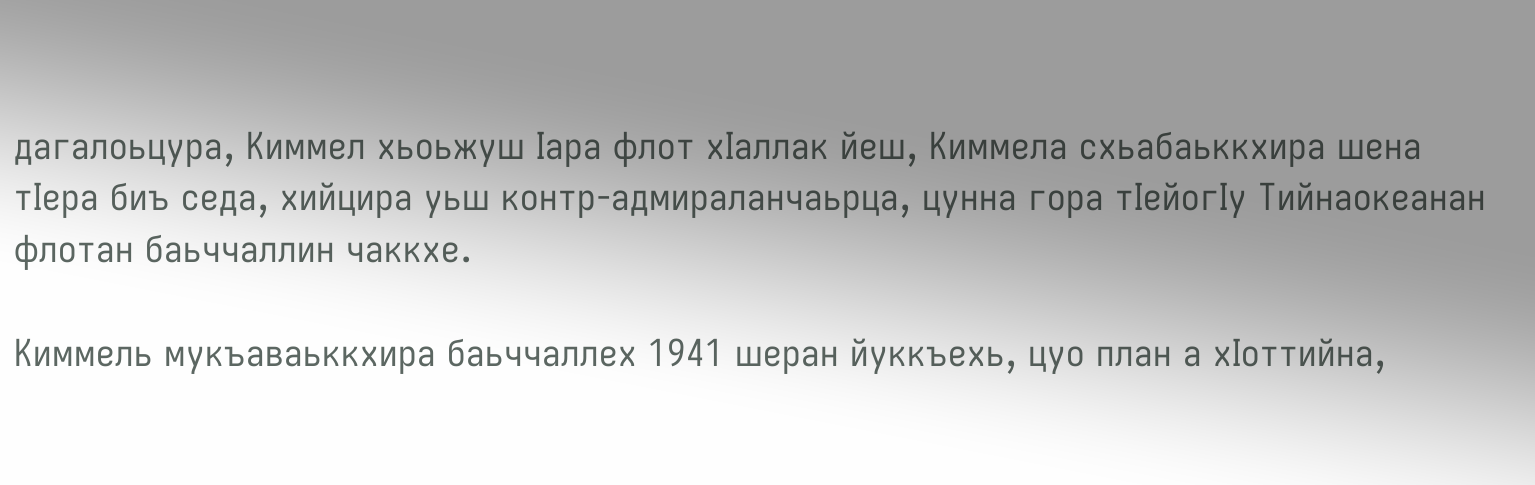дагалоьцура, Киммел хьоьжуш Ӏара флот хӀаллак йеш, Киммела схьабаьккхира шена тӀера биъ седа, хийцира уьш контр-адмираланчаьрца, цунна гора тӀейогӀу Тийнаокеанан флотан баьччаллин чаккхе.

Киммель мукъаваьккхира баьччаллех 1941 шеран йуккъехь, цуо план а хӀоттийна,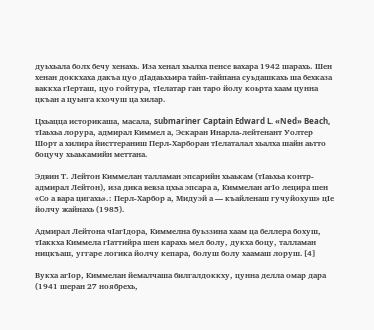дуьхьала болх бечу хенахь. Иза хенал хьалха пенсе вахара 1942 шарахь. Шен хенан доккхаха дакъа цуо дӀадаьхьира тайп-тайпана суьдашкахь ша бехказа ваккха гӀерташ, цуо гойтура, тӀелатар ган таро йолу коьрта хаам цунна цкъан а цуьнга кхочуш ца хилар.

Цхьацца историкаша, масала, submariner Captain Edward L. «Ned» Beach, тӀаьхьа лорура, адмирал Киммел а, Эскаран Инарла-лейтенант Уолтер Шорт а хилира йисттераниш Перл-Харборан тӀелаталал хьалха шайн аьтто боцучу хьаькамийн меттана.

Эдвин Т. Лейтон Киммелан талламан эпсарийн хьаькам (тӀаьхьа контр-адмирал Лейтон), иза дика вевза цхьа эпсара а, Киммелан агӀо лецира шен «Со а вара цигахь».: Перл-Харбор а, Мидуэй а — къайленаш гучуйохуш» цӀе йолчу жайнахь (1985).

Адмирал Лейтона чӀагӀдора, Киммелна буьззина хаам ца беллера бохуш, тӀаккха Киммела гӀаттийра шен карахь мел болу, дукха боцу, талламан ницкъаш, уггаре логика йолчу кепара, болуш болу хаамаш лоруш.[4]

Вукха агӀор, Киммелан йемалчаша билгалдоккху, цунна делла омар дара (1941 шеран 27 ноябрехь,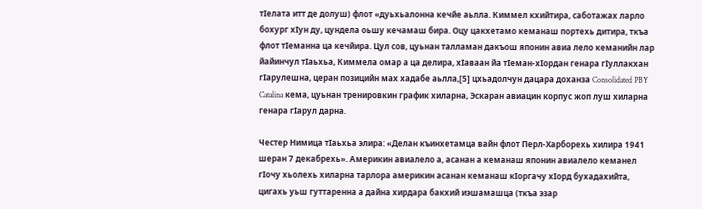тӀелата итт де долуш) флот «дуьхьалонна кечйе аьлла. Киммел кхийтира, саботажах ларло бохург хӀун ду, цундела оьшу кечамаш бира. Оцу цакхетамо кеманаш портехь дитира, ткъа флот тӀеманна ца кечйира. Цул сов, цуьнан талламан дакъош японин авиа лело кеманийн лар йайинчул тӀаьхьа, Киммела омар а ца делира, хӀаваан йа тӀеман-хӀордан генара гӀуллакхан гӀарулешна, церан позицийн мах хадабе аьлла,[5] цхьадолчун дацара доханза Consolidated PBY Catalina кема, цуьнан тренировкин график хиларна, Эскаран авиацин корпус жоп луш хиларна генара гӀарул дарна.

Честер Нимица тӀаьхьа элира: «Делан къинхетамца вайн флот Перл-Харборехь хилира 1941 шеран 7 декабрехь». Америкин авиалело а, асанан а кеманаш японин авиалело кеманел гӀочу хьолехь хиларна тарлора америкин асанан кеманаш кӀоргачу хӀорд бухадахийта, цигахь уьш гуттаренна а дайна хирдара бакхий иэшамашца (ткъа эзар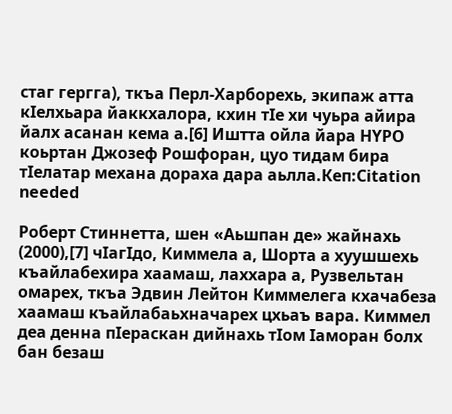стаг гергга), ткъа Перл-Харборехь, экипаж атта кӀелхьара йаккхалора, кхин тӀе хи чуьра айира йалх асанан кема а.[6] Иштта ойла йара HYPO коьртан Джозеф Рошфоран, цуо тидам бира тӀелатар механа дораха дара аьлла.Кеп:Citation needed

Роберт Стиннетта, шен «Аьшпан де» жайнахь (2000),[7] чӀагӀдо, Киммела а, Шорта а хуушшехь къайлабехира хаамаш, лаххара а, Рузвельтан омарех, ткъа Эдвин Лейтон Киммелега кхачабеза хаамаш къайлабаьхначарех цхьаъ вара. Киммел деа денна пӀераскан дийнахь тӀом Ӏаморан болх бан безаш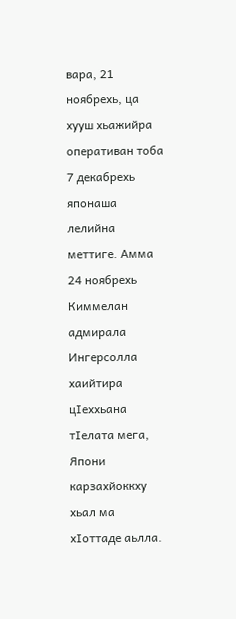вара, 21 ноябрехь, ца хууш хьажийра оперативан тоба 7 декабрехь японаша лелийна меттиге. Амма 24 ноябрехь Киммелан адмирала Ингерсолла хаийтира цӀеххьана тӀелата мега, Япони карзахйоккху хьал ма хӀоттаде аьлла.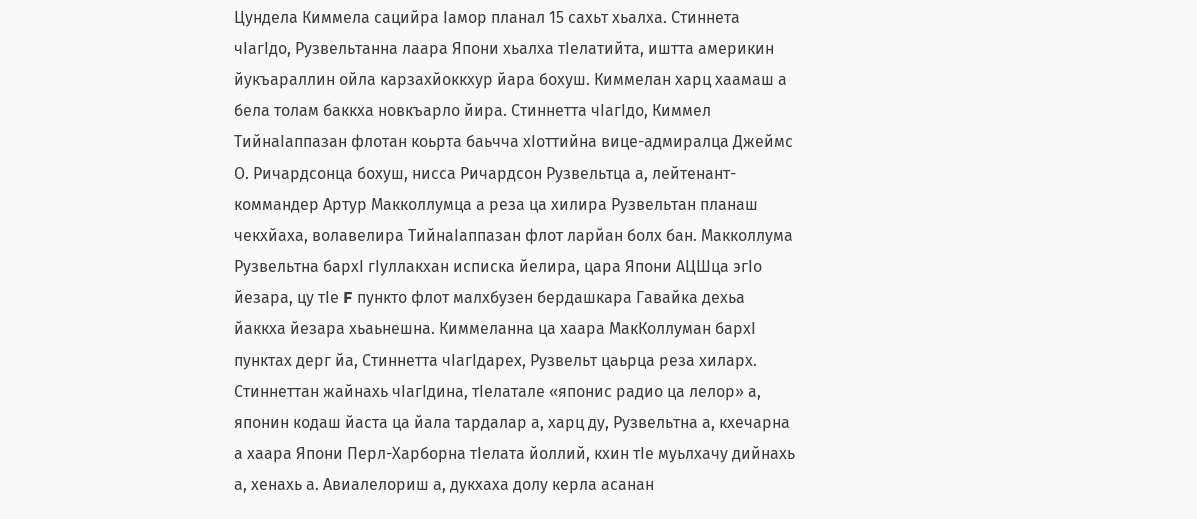Цундела Киммела сацийра Ӏамор планал 15 сахьт хьалха. Стиннета чӀагӀдо, Рузвельтанна лаара Япони хьалха тӀелатийта, иштта америкин йукъараллин ойла карзахйоккхур йара бохуш. Киммелан харц хаамаш а бела толам баккха новкъарло йира. Стиннетта чӀагӀдо, Киммел ТийнаӀаппазан флотан коьрта баьчча хӀоттийна вице-адмиралца Джеймс О. Ричардсонца бохуш, нисса Ричардсон Рузвельтца а, лейтенант-коммандер Артур Макколлумца а реза ца хилира Рузвельтан планаш чекхйаха, волавелира ТийнаӀаппазан флот ларйан болх бан. Макколлума Рузвельтна бархӀ гӀуллакхан исписка йелира, цара Япони АЦШца эгӀо йезара, цу тӀе F пункто флот малхбузен бердашкара Гавайка дехьа йаккха йезара хьаьнешна. Киммеланна ца хаара МакКоллуман бархӀ пунктах дерг йа, Стиннетта чӀагӀдарех, Рузвельт цаьрца реза хиларх. Стиннеттан жайнахь чӀагӀдина, тӀелатале «японис радио ца лелор» а, японин кодаш йаста ца йала тардалар а, харц ду, Рузвельтна а, кхечарна а хаара Япони Перл-Харборна тӀелата йоллий, кхин тӀе муьлхачу дийнахь а, хенахь а. Авиалелориш а, дукхаха долу керла асанан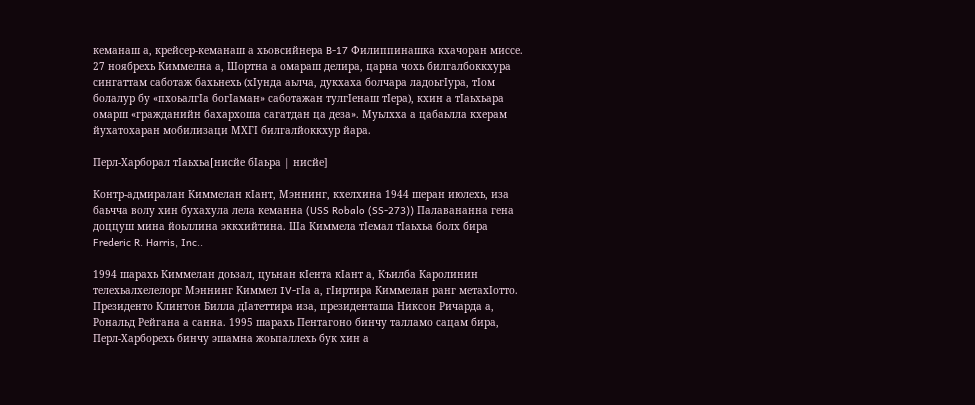кеманаш а, крейсер-кеманаш а хьовсийнера B-17 Филиппинашка кхачоран миссе. 27 ноябрехь Киммелна а, Шортна а омараш делира, царна чохь билгалбоккхура сингаттам саботаж бахьнехь (хӀунда аьлча, дукхаха болчара ладоьгӀура, тӀом болалур бу «пхоьалгӀа богӀаман» саботажан тулгӀенаш тӀера), кхин а тӀаьхьара омарш «гражданийн бахархоша сагатдан ца деза». Муьлхха а цабаьлла кхерам йухатохаран мобилизаци МХГӀ билгалйоккхур йара.

Перл-Харборал тӀаьхьа[нисйе бӀаьра | нисйе]

Контр-адмиралан Киммелан кӀант, Мэннинг, кхелхина 1944 шеран июлехь, иза баьчча волу хин бухахула лела кеманна (USS Robalo (SS-273)) Палавананна гена доццуш мина йоьллина эккхийтина. Ша Киммела тӀемал тӀаьхьа болх бира Frederic R. Harris, Inc..

1994 шарахь Киммелан доьзал, цуьнан кӀента кӀант а, Къилба Каролинин телехьалхелелорг Мэннинг Киммел IV-гӀа а, гӀиртира Киммелан ранг метахӀотто. Президенто Клинтон Билла дӀатеттира иза, президенташа Никсон Ричарда а, Рональд Рейгана а санна. 1995 шарахь Пентагоно бинчу талламо сацам бира, Перл-Харборехь бинчу эшамна жоьпаллехь бук хин а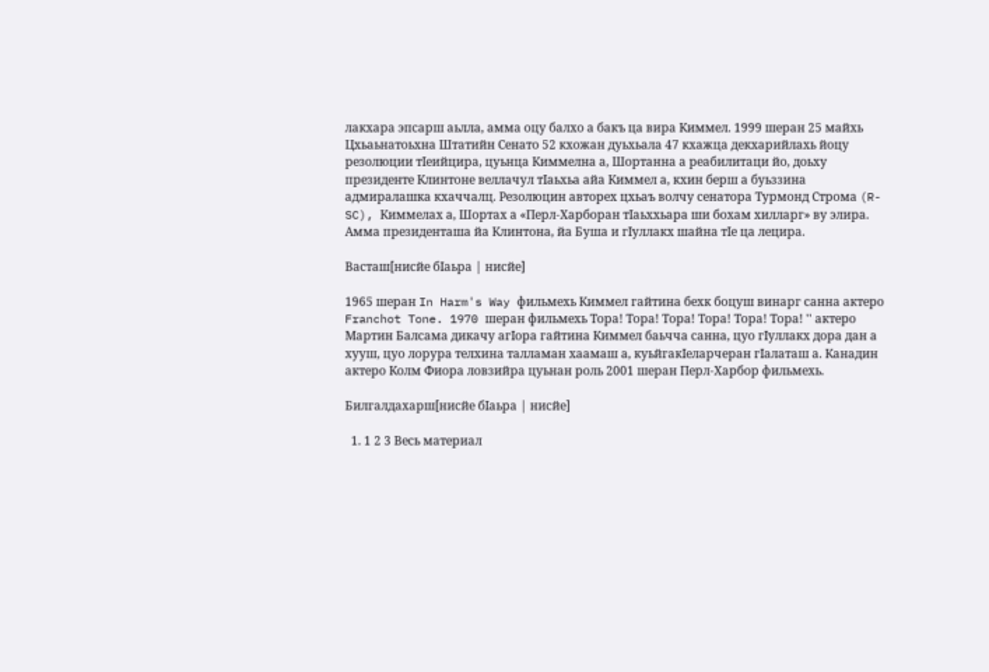лакхара эпсарш аьлла, амма оцу балхо а бакъ ца вира Киммел. 1999 шеран 25 майхь Цхьаьнатоьхна Штатийн Сенато 52 кхожан дуьхьала 47 кхажца декхарийлахь йоцу резолюции тӀеийцира, цуьнца Киммелна а, Шортанна а реабилитаци йо, доьху президенте Клинтоне веллачул тӀаьхьа айа Киммел а, кхин берш а буьззина адмиралашка кхаччалц. Резолюцин авторех цхьаъ волчу сенатора Турмонд Строма (R-SC), Киммелах а, Шортах а «Перл-Харборан тӀаьххьара ши бохам хилларг» ву элира. Амма президенташа йа Клинтона, йа Буша и гӀуллакх шайна тӀе ца лецира.

Васташ[нисйе бӀаьра | нисйе]

1965 шеран In Harm's Way фильмехь Киммел гайтина бехк боцуш винарг санна актеро Franchot Tone. 1970 шеран фильмехь Тора! Тора! Тора! Тора! Тора! Тора! '' актеро Мартин Балсама дикачу агӀора гайтина Киммел баьчча санна, цуо гӀуллакх дора дан а хууш, цуо лорура телхина талламан хаамаш а, куьйгакӀеларчеран гӀалаташ а. Канадин актеро Колм Фиора ловзийра цуьнан роль 2001 шеран Перл-Харбор фильмехь.

Билгалдахарш[нисйе бӀаьра | нисйе]

  1. 1 2 3 Весь материал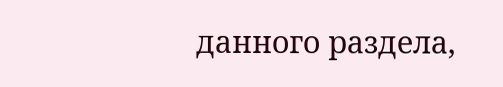данного раздела,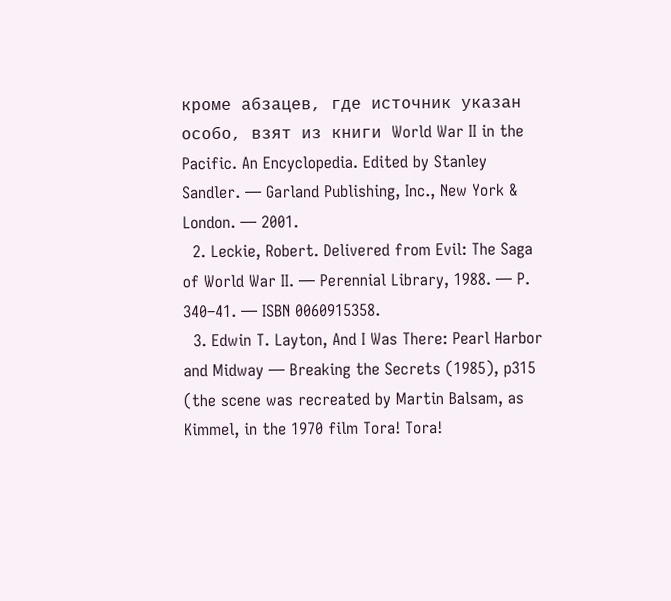кроме абзацев, где источник указан особо, взят из книги World War II in the Pacific. An Encyclopedia. Edited by Stanley Sandler. — Garland Publishing, Inc., New York & London. — 2001.
  2. Leckie, Robert. Delivered from Evil: The Saga of World War II. — Perennial Library, 1988. — P. 340–41. — ISBN 0060915358.
  3. Edwin T. Layton, And I Was There: Pearl Harbor and Midway — Breaking the Secrets (1985), p315 (the scene was recreated by Martin Balsam, as Kimmel, in the 1970 film Tora! Tora!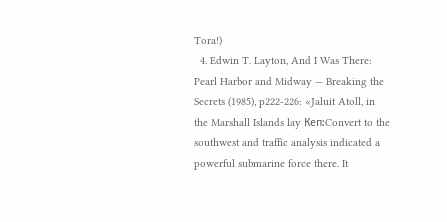Tora!)
  4. Edwin T. Layton, And I Was There: Pearl Harbor and Midway — Breaking the Secrets (1985), p222-226: «Jaluit Atoll, in the Marshall Islands lay Кеп:Convert to the southwest and traffic analysis indicated a powerful submarine force there. It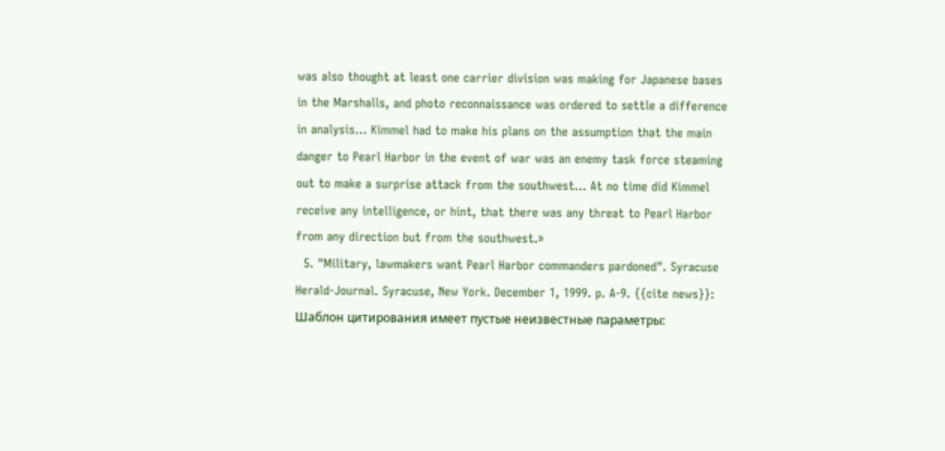was also thought at least one carrier division was making for Japanese bases in the Marshalls, and photo reconnaissance was ordered to settle a difference in analysis… Kimmel had to make his plans on the assumption that the main danger to Pearl Harbor in the event of war was an enemy task force steaming out to make a surprise attack from the southwest… At no time did Kimmel receive any intelligence, or hint, that there was any threat to Pearl Harbor from any direction but from the southwest.»
  5. "Military, lawmakers want Pearl Harbor commanders pardoned". Syracuse Herald-Journal. Syracuse, New York. December 1, 1999. p. A-9. {{cite news}}: Шаблон цитирования имеет пустые неизвестные параметры: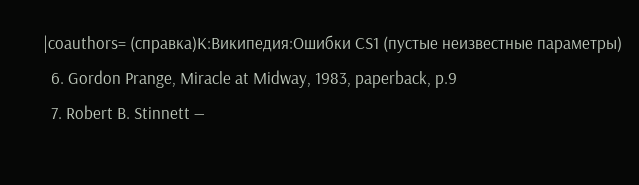|coauthors= (справка)К:Википедия:Ошибки CS1 (пустые неизвестные параметры)
  6. Gordon Prange, Miracle at Midway, 1983, paperback, p.9
  7. Robert B. Stinnett —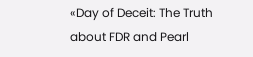«Day of Deceit: The Truth about FDR and Pearl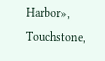Harbor», Touchstone,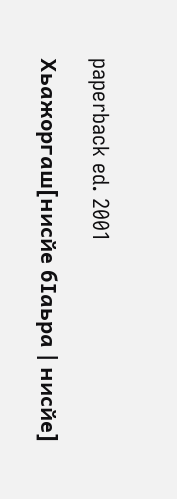paperback ed. 2001

Хьажоргаш[нисйе бӀаьра | нисйе]